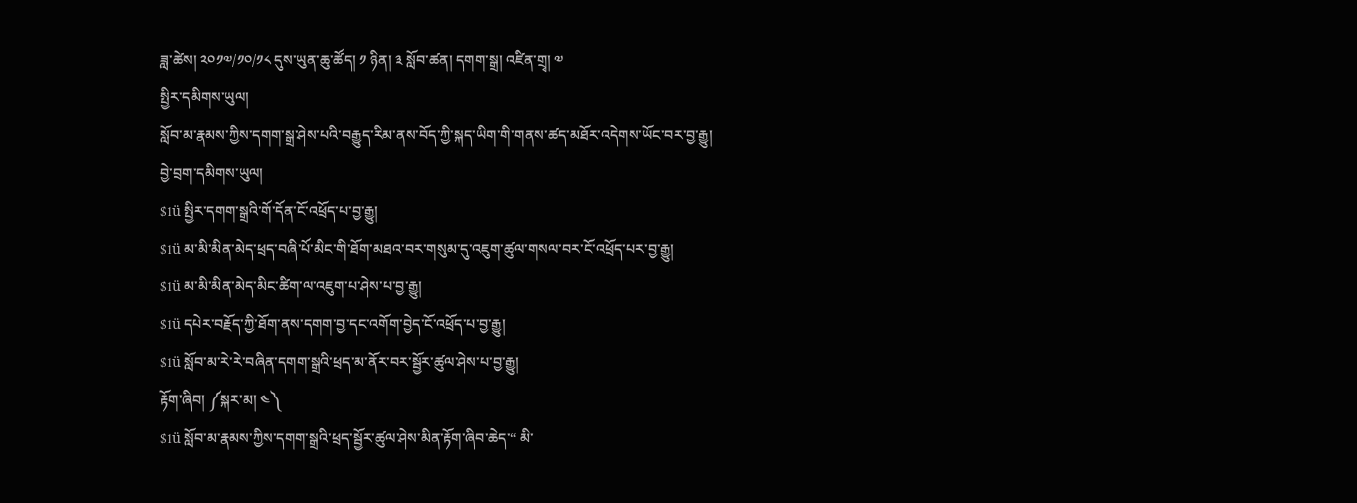ཟླ་ཚེས། ༢༠༡༧/༡༠/༡༨ དུས་ཡུན་ཆུ་ཚོད། ༡ ཉིན། ༣ སློབ་ཚན། དགག་སྒྲ། འཛིན་གྲྭ། ༧
སྤྱིར་དམིགས་ཡུལ།
སློབ་མ་རྣམས་ཀྱིས་དགག་སྒྲ་ཤེས་པའི་བརྒྱུད་རིམ་ནས་བོད་ཀྱི་སྐད་ཡིག་གི་གནས་ཚད་མཐོར་འདེགས་ཡོང་བར་བྱ་རྒྱུ།
བྱེ་བྲག་དམིགས་ཡུལ།
$1ü སྤྱིར་དགག་སྒྲའི་གོ་དོན་ངོ་འཕྲོད་པ་བྱ་རྒྱུ།
$1ü མ་མི་མིན་མེད་ཕྲད་བཞི་པོ་མིང་གི་ཐོག་མཐའ་བར་གསུམ་དུ་འཇུག་ཚུལ་གསལ་བར་ངོ་འཕྲོད་པར་བྱ་རྒྱུ།
$1ü མ་མི་མིན་མེད་མིང་ཚིག་ལ་འཇུག་པ་ཤེས་པ་བྱ་རྒྱུ།
$1ü དཔེར་བརྗོད་ཀྱི་ཐོག་ནས་དགག་བྱ་དང་འགོག་བྱེད་ངོ་འཕྲོད་པ་བྱ་རྒྱུ།
$1ü སློབ་མ་རེ་རེ་བཞིན་དགག་སྒྲའི་ཕྲད་མ་ནོར་བར་སྦྱོར་ཚུལ་ཤེས་པ་བྱ་རྒྱུ།
རྟོག་ཞིབ། ༼སྐར་མ། ༤༽
$1ü སློབ་མ་རྣམས་ཀྱིས་དགག་སྒྲའི་ཕྲད་སྦྱོར་ཚུལ་ཤེས་མིན་རྟོག་ཞིབ་ཆེད་“ མི་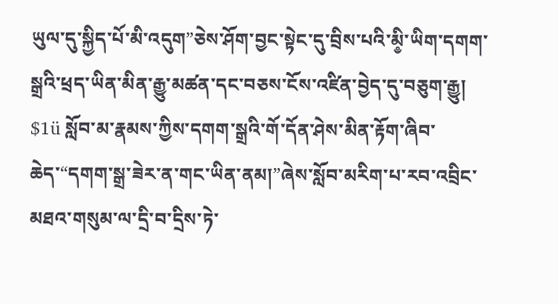ཡུལ་དུ་སྐྱིད་པོ་མི་འདུག”ཅེས་ཤོག་བྱང་སྟེང་དུ་བྲིས་པའི་མི༵་ཡིག་དགག་སྒྲའི་ཕྲད་ཡིན་མིན་རྒྱུ་མཚན་དང་བཅས་ངོས་འཛིན་བྱེད་དུ་བཅུག་རྒྱུ།
$1ü སློབ་མ་རྣམས་ཀྱིས་དགག་སྒྲའི་གོ་དོན་ཤེས་མིན་རྟོག་ཞིབ་ཆེད་“དགག་སྒྲ་ཟེར་ན་གང་ཡིན་ནམ།”ཞེས་སློབ་མརིག་པ་རབ་འབྲིང་མཐའ་གསུམ་ལ་དྲི་བ་དྲིས་ཏེ་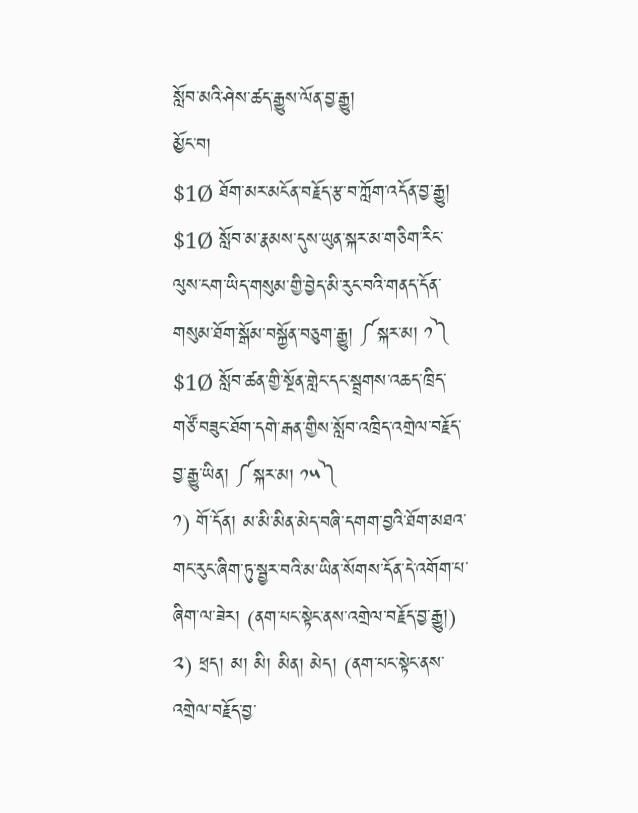སློབ་མའི་ཤེས་ཚད་རྒྱུས་ལོན་བྱ་རྒྱུ།
མྱོང་བ།
$1Ø ཐོག་མར་མངོན་བརྗོད་རྩ་བ་ཀློག་འདོན་བྱ་རྒྱུ།
$1Ø སློབ་མ་རྣམས་དུས་ཡུན་སྐར་མ་གཅིག་རིང་ལུས་ངག་ཡིད་གསུམ་གྱི་བྱེད་མི་རུང་བའི་གནད་དོན་གསུམ་ཐོག་སྒོམ་བསྐྱོན་བཅུག་རྒྱུ། ༼སྐར་མ། ༡༽
$1Ø སློབ་ཚན་གྱི་སྔོན་གླེང་དང་སྦྲགས་འཆད་ཁྲིད་གཙོ་བཟུང་ཐོག་དགེ་རྒན་གྱིས་སློབ་འཁྲིད་འགྲེལ་བརྗོད་བྱ་རྒྱུ་ཡིན། ༼སྐར་མ། ༡༥༽
༡) གོ་དོན། མ་མི་མིན་མེད་བཞི་དགག་བྱའི་ཐོག་མཐའ་གང་རུང་ཞིག་ཏུ་སྦྱར་བའི་མ་ཡིན་སོགས་དོན་དེ་འགོག་པ་ཞིག་ལ་ཟེར། (ནག་པང་སྟེང་ནས་འགྲེལ་བརྗོད་བྱ་རྒྱུ།) ༢) ཕྲད། མ། མི། མིན། མེད། (ནག་པང་སྟེང་ནས་འགྲེལ་བརྗོད་བྱ་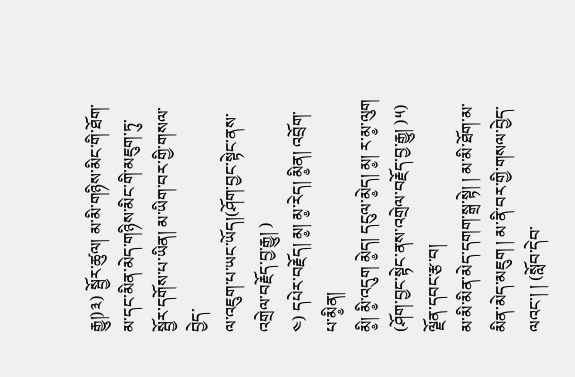རྒྱུ།)༣) སྦྱོར་ཚུལ། མ་མི་གཉིས་མིང་གི་ཐོག་མ་དང་མིན་མེད་གཉིས་མིང་གི་མཇུག་ཏུ་སྦྱོར་དགོས་པ་ཡིན། མ་ཡིག་བར་གྱི་གསལ་བྱེད་
ལ་འཇུག་པ་ཡང་ཡོད།(ཤོག་བྱང་སྟེང་ནས་འགྲེལ་བརྗོད་བྱ་རྒྱུ། )
༤) དཔེར་བརྗོད། མ༵། མ༵་རེད། མི༵ན། འབྲོག་པ་མི༵ན།
མི༵། མི༵་འདུག མེ༵ད། དངུལ་མེ༵ད། མ༵། ར་མ༵་ལུག (ཤོག་བྱང་སྟེང་ནས་འགྲེལ་བརྗོད་བྱ་རྒྱུ། )༥) ལྗོན་དབང་རྩ་བ།
མ་མི་མིན་མེད་དགག་སྒྲ་སྟེ། ། མ་མི་ཐོག་མ་མིན་མེད་མཇུག ། མ་ནི་བར་གྱི་གསལ་བྱེད་ལའང་། ། (སློབ་དེབ་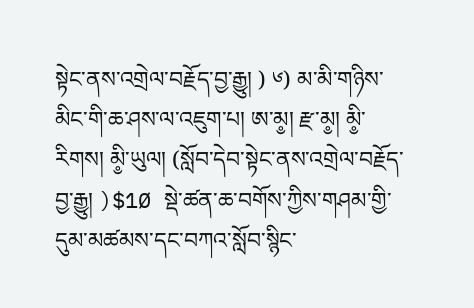སྟེང་ནས་འགྲེལ་བརྗོད་བྱ་རྒྱུ། ) ༦) མ་མི་གཉིས་མིང་གི་ཆ་ཤས་ལ་འཇུག་པ། ཨ་མ༵། རྫ་མ༵། མི༵་རིགས། མི༵་ཡུལ། (སློབ་དེབ་སྟེང་ནས་འགྲེལ་བརྗོད་བྱ་རྒྱུ། )$1Ø སྡེ་ཚན་ཆ་བགོས་ཀྱིས་གཤམ་གྱི་དུམ་མཚམས་དང་བཀའ་སློབ་སྙིང་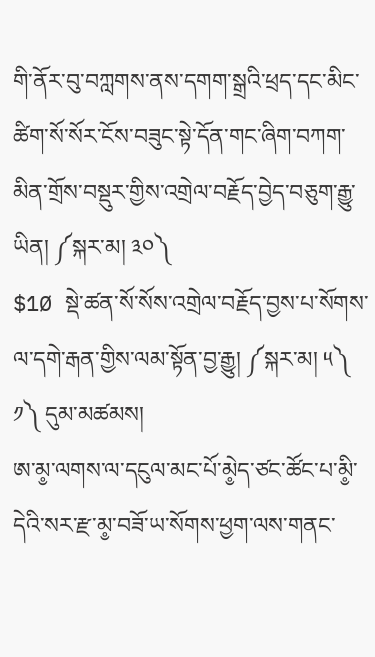གི་ནོར་བུ་བཀླགས་ནས་དགག་སྒྲའི་ཕྲད་དང་མིང་ཚིག་སོ་སོར་ངོས་བཟུང་སྟེ་དོན་གང་ཞིག་བཀག་མིན་གྲོས་བསྡུར་གྱིས་འགྲེལ་བརྗོད་བྱེད་བཅུག་རྒྱུ་ཡིན། ༼སྐར་མ། ༣༠༽
$1Ø སྡེ་ཚན་སོ་སོས་འགྲེལ་བརྗོད་བྱས་པ་སོགས་ལ་དགེ་རྒན་གྱིས་ལམ་སྟོན་བྱ་རྒྱུ། ༼སྐར་མ། ༥༽
༡༽ དུམ་མཚམས།
ཨ་མ༵་ལགས་ལ་དངུལ་མང་པོ་མེ༵ད་ཙང་ཚོང་པ་མི༵་དེའི་སར་རྫ་མ༵་བཟོ་ཡ་སོགས་ཕྱག་ལས་གནང་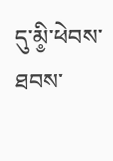དུ་མི༵་ཕེབས་ཐབས་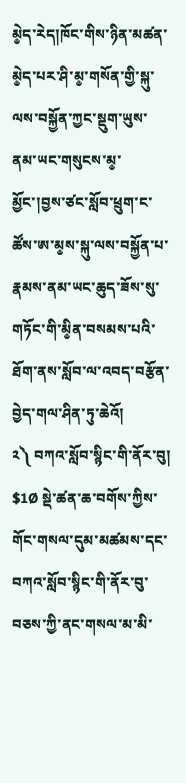མེ༵ད་རེད།ཁོང་གིས་ཉིན་མཚན་མེ༵ད་པར་ཤི་མ༵་གསོན་གྱི་སྐུ་ལས་བསྐྱོན་ཀྱང་སྡུག་ཡུས་ནམ་ཡང་གསུངས་མ༵་མྱོང་།བྱས་ཙང་སློབ་ཕྲུག་ང་ཚོས་ཨ་མ༵ས་སྐུ་ལས་བསྐྱོན་པ་རྣམས་ནམ་ཡང་ཆུད་ཟོས་སུ་གཏོང་གི་མི༵ན་བསམས་པའི་ཐོག་ནས་སློབ་ལ་འབད་བརྩོན་བྱེད་གལ་ཤིན་ཏུ་ཆེའོ།
༢༽ བཀའ་སློབ་སྙིང་གི་ནོར་བུ།
$1Ø སྡེ་ཚན་ཆ་བགོས་ཀྱིས་གོང་གསལ་དུམ་མཚམས་དང་བཀའ་སློབ་སྙིང་གི་ནོར་བུ་བཅས་ཀྱི་ནང་གསལ་མ་མི་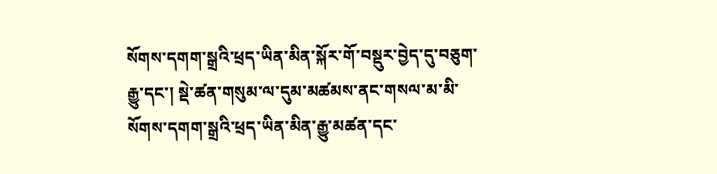སོགས་དགག་སྒྲའི་ཕྲད་ཡིན་མིན་སྐོར་གོ་བསྡུར་བྱེད་དུ་བཅུག་རྒྱུ་དང་། སྡེ་ཚན་གསུམ་ལ་དུམ་མཚམས་ནང་གསལ་མ་མི་སོགས་དགག་སྒྲའི་ཕྲད་ཡིན་མིན་རྒྱུ་མཚན་དང་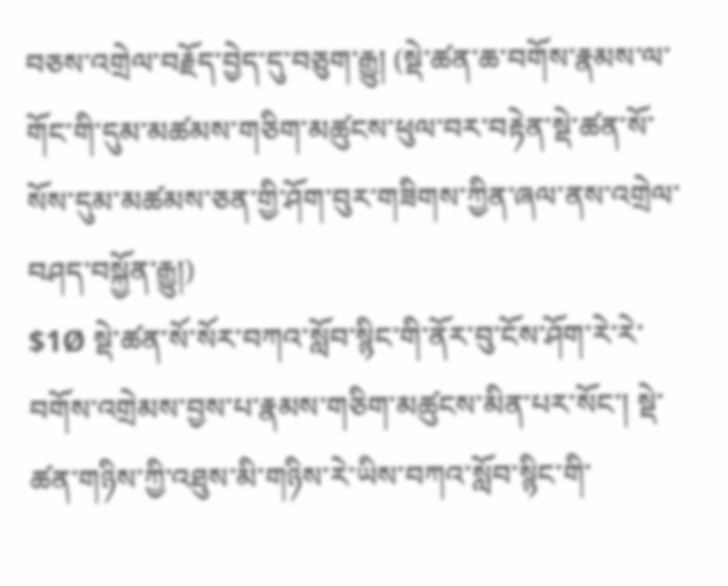བཅས་འགྲེལ་བརྗོད་བྱེད་དུ་བཅུག་རྒྱུ། (སྡེ་ཚན་ཆ་བགོས་རྣམས་ལ་གོང་གི་དུམ་མཚམས་གཅིག་མཚུངས་ཕུལ་བར་བརྟེན་སྡེ་ཚན་སོ་སོས་དུམ་མཚམས་ཅན་གྱི་ཤོག་བུར་གཟིགས་ཀྱིན་ཞལ་ནས་འགྲེལ་བཤད་བསྐྱོན་རྒྱུ།)
$1Ø སྡེ་ཚན་སོ་སོར་བཀའ་སློབ་སྙིང་གི་ནོར་བུ་ངོས་ཤོག་རེ་རེ་བགོས་འགྲེམས་བྱས་པ་རྣམས་གཅིག་མཚུངས་མིན་པར་སོང་། སྡེ་ཚན་གཉིས་ཀྱི་འཐུས་མི་གཉིས་རེ་ཡིས་བཀའ་སློབ་སྙིང་གི་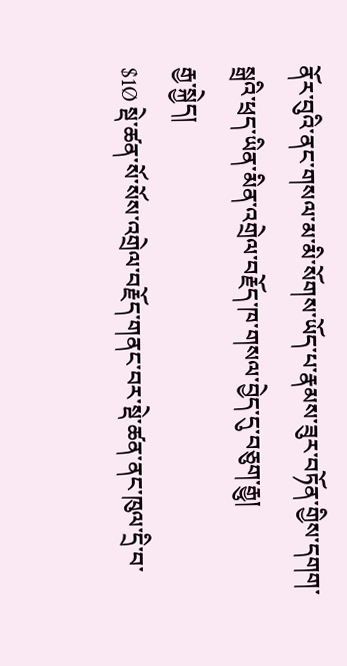ནོར་བུའི་ནང་གསལ་མ་མི་སོགས་ཡོད་པ་རྣམས་ཟུར་བཏོན་གྱིས་དགག་སྒྲའི་ཕྲད་ཡིན་མིན་འགྲེལ་བརྗོད་ཁ་གསལ་བྱེད་དུ་བཅུག་རྒྱུ།
རྒྱ་སྐྱེད།
$1Ø སྡེ་ཚན་སོ་སོས་འགྲེལ་བརྗོད་གནང་བར་སྡེ་ཚན་ནང་ཁུལ་དྲི་བ་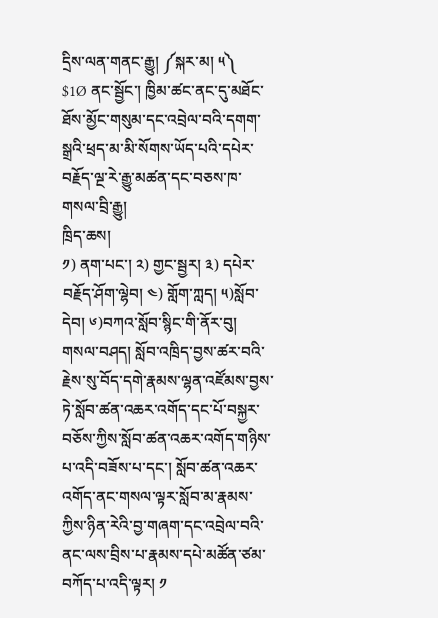དྲིས་ལན་གནང་རྒྱུ། ༼སྐར་མ། ༥༽
$1Ø ནང་སྦྱོང་། ཁྱིམ་ཚང་ནང་དུ་མཐོང་ཐོས་མྱོང་གསུམ་དང་འབྲེལ་བའི་དགག་སྒྲའི་ཕྲད་མ་མི་སོགས་ཡོད་པའི་དཔེར་བརྗོད་ལྔ་རེ་རྒྱུ་མཚན་དང་བཅས་ཁ་གསལ་བྲི་རྒྱུ།
ཁྲིད་ཆས།
༡) ནག་པང་། ༢) གྱང་སྦྱར། ༣) དཔེར་བརྗོད་ཤོག་ལྷེབ། ༤) གློག་ཀླད། ༥)སློབ་དེབ། ༦)བཀའ་སློབ་སྙིང་གི་ནོར་བུ།
གསལ་བཤད། སློབ་འཁྲིད་བྱས་ཚར་བའི་རྗེས་སུ་བོད་དགེ་རྣམས་ལྷན་འཛོམས་བྱས་ཏེ་སློབ་ཚན་འཆར་འགོད་དང་པོ་བསྐྱར་བཅོས་ཀྱིས་སློབ་ཚན་འཆར་འགོད་གཉིས་པ་འདི་བཟོས་པ་དང་། སློབ་ཚན་འཆར་འགོད་ནང་གསལ་ལྟར་སློབ་མ་རྣམས་ཀྱིས་ཉིན་རེའི་བྱ་གཞག་དང་འབྲེལ་བའི་ནང་ལས་བྲིས་པ་རྣམས་དཔེ་མཚོན་ཙམ་བཀོད་པ་འདི་ལྟར། ༡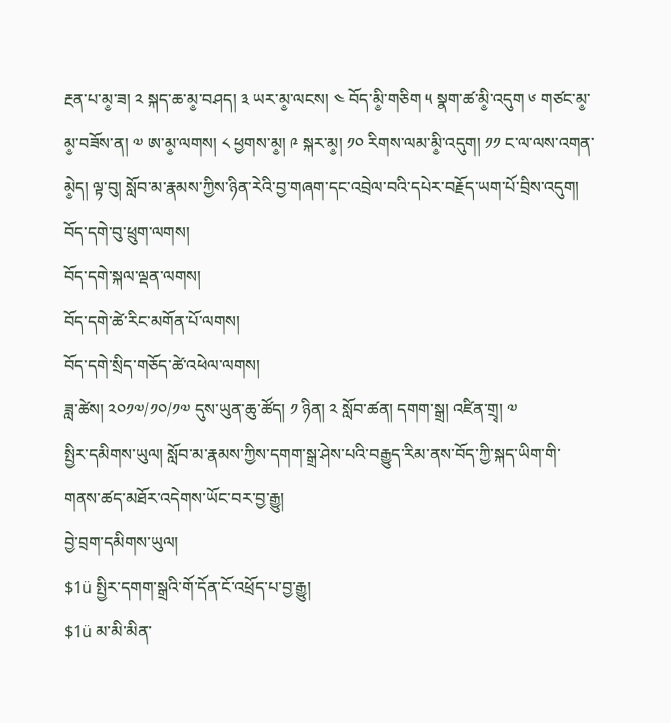རྔན་པ་མ༵་ཟ། ༢ སྐད་ཆ་མ༵་བཤད། ༣ ཡར་མ༵་ལངས། ༤ བོད་མི༵་གཅིག ༥ སྣག་ཚ་མི༵་འདུག ༦ གཙང་མ༵་མ༵་བཟོས་ན། ༧ ཨ་མ༵་ལགས། ༨ ཕྱགས་མ༵། ༩ སྐར་མ༵། ༡༠ རིགས་ལམ་མི༵་འདུག། ༡༡ ང་ལ་ལས་འགན་མེ༵ད། ལྟ་བུ། སློབ་མ་རྣམས་ཀྱིས་ཉིན་རེའི་བྱ་གཞག་དང་འབྲེལ་བའི་དཔེར་བརྗོད་ཡག་པོ་བྲིས་འདུག།
བོད་དགེ་བུ་ཕྲུག་ལགས།
བོད་དགེ་སྐལ་ལྡན་ལགས།
བོད་དགེ་ཚེ་རིང་མགོན་པོ་ལགས།
བོད་དགེ་སྲིད་གཅོད་ཚེ་འཕེལ་ལགས།
ཟླ་ཚེས། ༢༠༡༧/༡༠/༡༧ དུས་ཡུན་ཆུ་ཚོད། ༡ ཉིན། ༢ སློབ་ཚན། དགག་སྒྲ། འཛིན་གྲྭ། ༧
སྤྱིར་དམིགས་ཡུལ། སློབ་མ་རྣམས་ཀྱིས་དགག་སྒྲ་ཤེས་པའི་བརྒྱུད་རིམ་ནས་བོད་ཀྱི་སྐད་ཡིག་གི་གནས་ཚད་མཐོར་འདེགས་ཡོང་བར་བྱ་རྒྱུ།
བྱེ་བྲག་དམིགས་ཡུལ།
$1ü སྤྱིར་དགག་སྒྲའི་གོ་དོན་ངོ་འཕྲོད་པ་བྱ་རྒྱུ།
$1ü མ་མི་མིན་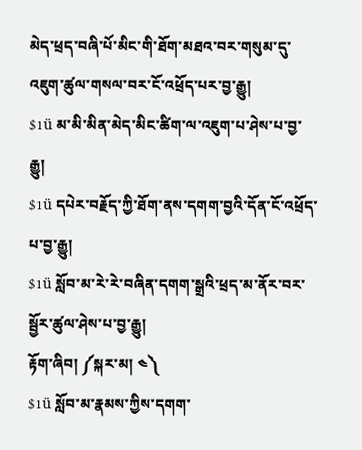མེད་ཕྲད་བཞི་པོ་མིང་གི་ཐོག་མཐའ་བར་གསུམ་དུ་འཇུག་ཚུལ་གསལ་བར་ངོ་འཕྲོད་པར་བྱ་རྒྱུ།
$1ü མ་མི་མིན་མེད་མིང་ཚིག་ལ་འཇུག་པ་ཤེས་པ་བྱ་རྒྱུ།
$1ü དཔེར་བརྗོད་ཀྱི་ཐོག་ནས་དགག་བྱའི་དོན་ངོ་འཕྲོད་པ་བྱ་རྒྱུ།
$1ü སློབ་མ་རེ་རེ་བཞིན་དགག་སྒྲའི་ཕྲད་མ་ནོར་བར་སྦྱོར་ཚུལ་ཤེས་པ་བྱ་རྒྱུ།
རྟོག་ཞིབ། ༼སྐར་མ། ༤༽
$1ü སློབ་མ་རྣམས་ཀྱིས་དགག་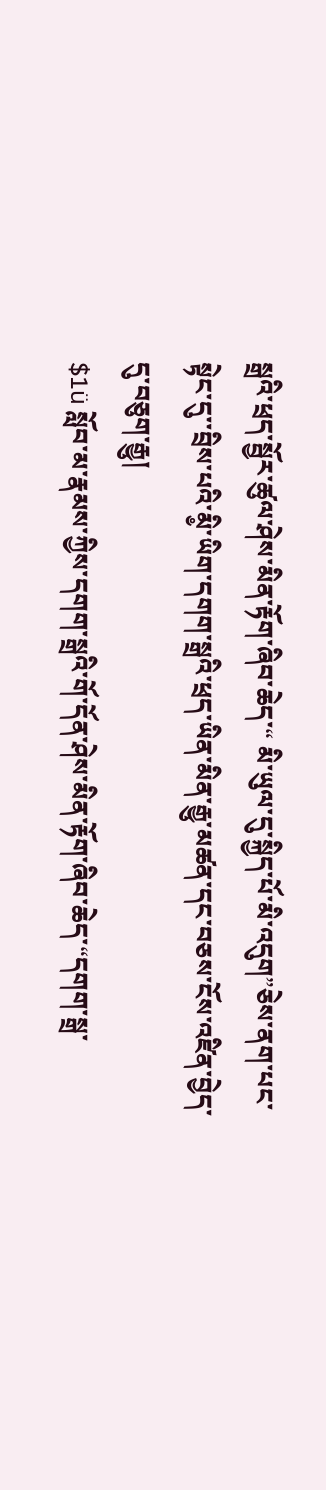སྒྲའི་ཕྲད་སྦྱོར་ཚུལ་ཤེས་མིན་རྟོག་ཞིབ་ཆེད་“ མི་ཡུལ་དུ་སྐྱིད་པོ་མི་འདུག”ཅེས་ནག་པང་སྟེང་དུ་་བྲིས་པའི་མི༵་ཡིག་དགག་སྒྲའི་ཕྲད་ཡིན་མིན་རྒྱུ་མཚན་དང་བཅས་ངོས་འཛིན་བྱེད་དུ་བཅུག་རྒྱུ།
$1ü སློབ་མ་རྣམས་ཀྱིས་དགག་སྒྲའི་གོ་དོན་ཤེས་མིན་རྟོག་ཞིབ་ཆེད་“དགག་སྒྲ་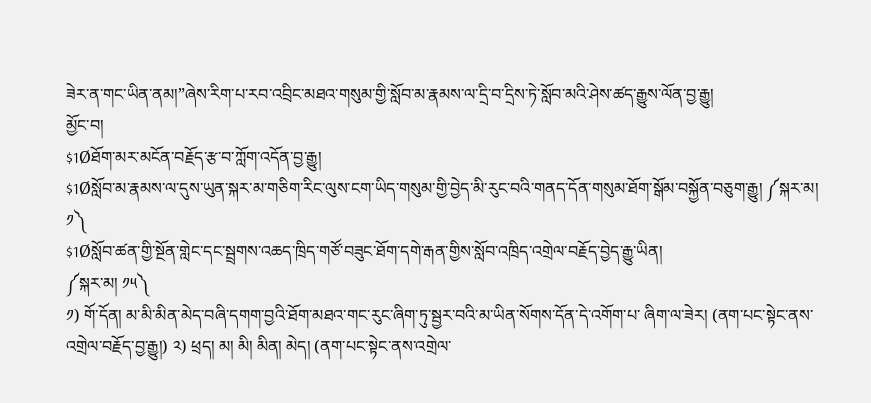ཟེར་ན་གང་ཡིན་ནམ།”ཞེས་རིག་པ་རབ་འབྲིང་མཐའ་གསུམ་གྱི་སློབ་མ་རྣམས་ལ་དྲི་བ་དྲིས་ཏེ་སློབ་མའི་ཤེས་ཚད་རྒྱུས་ལོན་བྱ་རྒྱུ།
མྱོང་བ།
$1Øཐོག་མར་མངོན་བརྗོད་རྩ་བ་ཀློག་འདོན་བྱ་རྒྱུ།
$1Øསློབ་མ་རྣམས་ལ་དུས་ཡུན་སྐར་མ་གཅིག་རིང་ལུས་ངག་ཡིད་གསུམ་གྱི་བྱེད་མི་རུང་བའི་གནད་དོན་གསུམ་ཐོག་སྒོམ་བསྐྱོན་བཅུག་རྒྱུ། ༼སྐར་མ། ༡༽
$1Øསློབ་ཚན་གྱི་སྔོན་གླེང་དང་སྦྲགས་འཆད་ཁྲིད་གཙོ་བཟུང་ཐོག་དགེ་རྒན་གྱིས་སློབ་འཁྲིད་འགྲེལ་བརྗོད་བྱེད་རྒྱུ་ཡིན།
༼སྐར་མ། ༡༥༽
༡) གོ་དོན། མ་མི་མིན་མེད་བཞི་དགག་བྱའི་ཐོག་མཐའ་གང་རུང་ཞིག་ཏུ་སྦྱར་བའི་མ་ཡིན་སོགས་དོན་དེ་འགོག་པ་ ཞིག་ལ་ཟེར། (ནག་པང་སྟེང་ནས་འགྲེལ་བརྗོད་བྱ་རྒྱུ།) ༢) ཕྲད། མ། མི། མིན། མེད། (ནག་པང་སྟེང་ནས་འགྲེལ་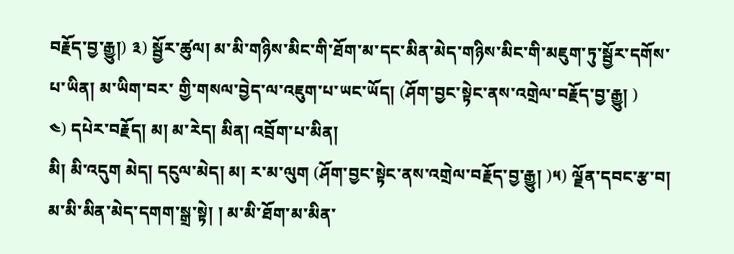བརྗོད་བྱ་རྒྱུ།) ༣) སྦྱོར་ཚུལ། མ་མི་གཉིས་མིང་གི་ཐོག་མ་དང་མིན་མེད་གཉིས་མིང་གི་མཇུག་ཏུ་སྦྱོར་དགོས་པ་ཡིན། མ་ཡིག་བར་ གྱི་གསལ་བྱེད་ལ་འཇུག་པ་ཡང་ཡོད། (ཤོག་བྱང་སྟེང་ནས་འགྲེལ་བརྗོད་བྱ་རྒྱུ། )
༤) དཔེར་བརྗོད། མ། མ་རེད། མིན། འབྲོག་པ་མིན།
མི། མི་འདུག མེད། དངུལ་མེད། མ། ར་མ་ལུག (ཤོག་བྱང་སྟེང་ནས་འགྲེལ་བརྗོད་བྱ་རྒྱུ། )༥) ལྗོན་དབང་རྩ་བ།
མ་མི་མིན་མེད་དགག་སྒྲ་སྟེ། ། མ་མི་ཐོག་མ་མིན་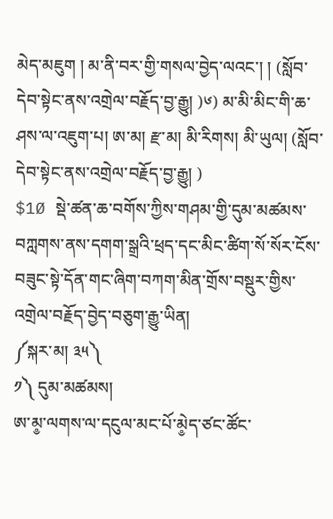མེད་མཇུག ། མ་ནི་བར་གྱི་གསལ་བྱེད་ལའང་། ། (སློབ་དེབ་སྟེང་ནས་འགྲེལ་བརྗོད་བྱ་རྒྱུ། )༦) མ་མི་མིང་གི་ཆ་ཤས་ལ་འཇུག་པ། ཨ་མ། རྫ་མ། མི་རིགས། མི་ཡུལ། (སློབ་དེབ་སྟེང་ནས་འགྲེལ་བརྗོད་བྱ་རྒྱུ། )
$1Ø སྡེ་ཚན་ཆ་བགོས་ཀྱིས་གཤམ་གྱི་དུམ་མཚམས་བཀླགས་ནས་དགག་སྒྲའི་ཕྲད་དང་མིང་ཚིག་སོ་སོར་ངོས་བཟུང་སྟེ་དོན་གང་ཞིག་བཀག་མིན་གྲོས་བསྡུར་གྱིས་འགྲེལ་བརྗོད་བྱེད་བཅུག་རྒྱུ་ཡིན།
༼སྐར་མ། ༣༥༽
༡༽ དུམ་མཚམས།
ཨ་མ༵་ལགས་ལ་དངུལ་མང་པོ་མེ༵ད་ཙང་ཚོང་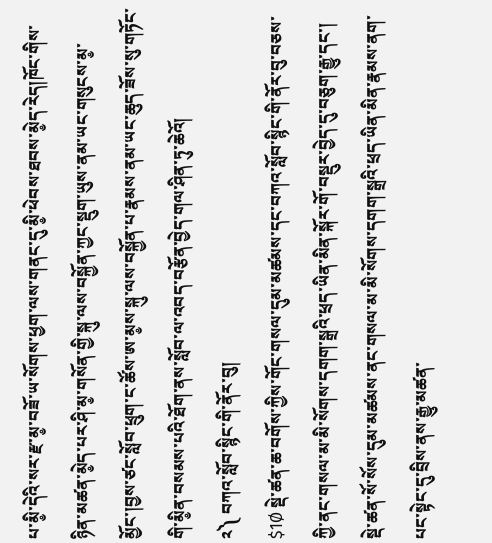པ་མི༵་དེའི་སར་རྫ་མ༵་བཟོ་ཡ་སོགས་ཕྱག་ལས་གནང་དུ་མི༵་ཕེབས་ཐབས་མེ༵ད་རེད།ཁོང་གིས་ཉིན་མཚན་མེ༵ད་པར་ཤི་མ༵་གསོན་གྱི་སྐུ་ལས་བསྐྱོན་ཀྱང་སྡུག་ཡུས་ནམ་ཡང་གསུངས་མ༵་མྱོང་།བྱས་ཙང་སློབ་ཕྲུག་ང་ཚོས་ཨ་མ༵ས་སྐུ་ལས་བསྐྱོན་པ་རྣམས་ནམ་ཡང་ཆུད་ཟོས་སུ་གཏོང་གི་མི༵ན་བསམས་པའི་ཐོག་ནས་སློབ་ལ་འབད་བརྩོན་བྱེད་གལ་ཤིན་ཏུ་ཆེའོ།
༢༽ བཀའ་སློབ་སྙིང་གི་ནོར་བུ།
$1Ø སྡེ་ཚན་ཆ་བགོས་ཀྱིས་གོང་གསལ་དུམ་མཚམས་དང་བཀའ་སློབ་སྙིང་གི་ནོར་བུ་བཅས་ཀྱི་ནང་གསལ་མ་མི་སོགས་དགག་སྒྲའི་ཕྲད་ཡིན་མིན་སྐོར་གོ་བསྡུར་བྱེད་དུ་བཅུག་རྒྱུ་དང་། སྡེ་ཚན་སོ་སོས་དུམ་མཚམས་ནང་གསལ་མ་མི་སོགས་དགག་སྒྲའི་ཕྲད་ཡིན་མིན་རྣམས་ནག་པང་སྟེང་དུ་བྲིས་ནས་རྒྱུ་མཚན་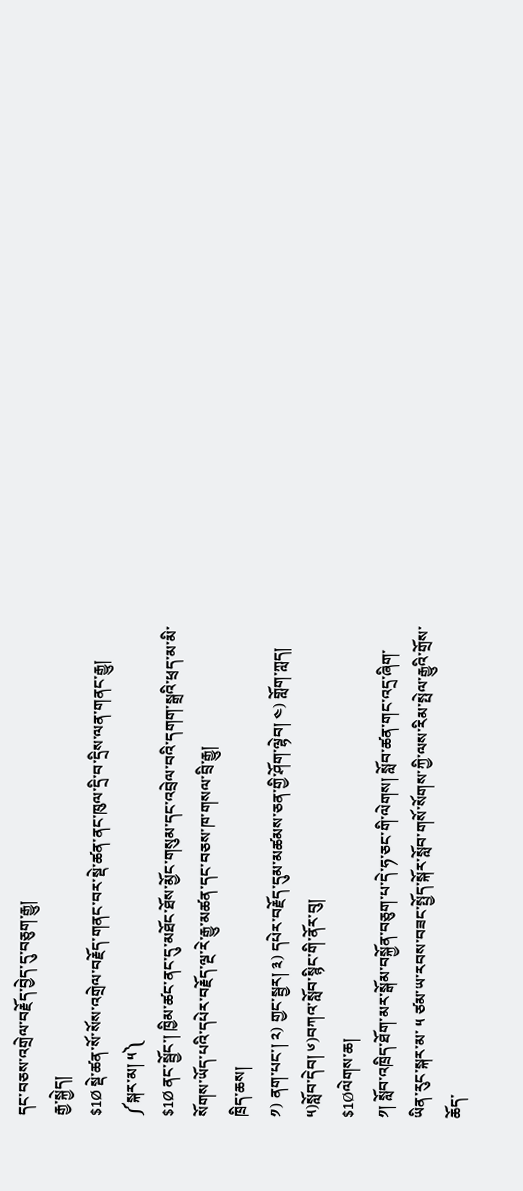དང་བཅས་འགྲེལ་བརྗོད་བྱེད་དུ་བཅུག་རྒྱུ།
རྒྱ་སྐྱེད།
$1Ø སྡེ་ཚན་སོ་སོས་འགྲེལ་བརྗོད་གནང་བར་སྡེ་ཚན་ནང་ཁུལ་དྲི་བ་དྲིས་ལན་གནང་རྒྱུ། ༼སྐར་མ། ༥༽
$1Ø ནང་སྦྱོང་། ཁྱིམ་ཚང་ནང་དུ་མཐོང་ཐོས་མྱོང་གསུམ་དང་འབྲེལ་བའི་དགག་སྒྲའི་ཕྲད་མ་མི་སོགས་ཡོད་པའི་དཔེར་བརྗོད་ལྔ་རེ་རྒྱུ་མཚན་དང་བཅས་ཁ་གསལ་བྲི་རྒྱུ།
ཁྲིད་ཆས།
༡) ནག་པང་། ༢) གྱང་སྦྱར། ༣) དཔེར་བརྗོད་དུམ་མཚམས་ཅན་གྱི་ཤོག་ལྷེབ། ༤) གློག་ཀླད། ༥)སློབ་དེབ། ༦)བཀའ་སློབ་སྙིང་གི་ནོར་བུ།
$1Øལེགས་ཆ།
༡། སློབ་འཁྲིད་ཐོག་མར་སྒོམ་བསྐྱོན་བཅུག་པ་དེ་ཧ་ཅང་གི་ལེགས། སློབ་ཚན་གང་འདྲ་ཞིག་ཡིན་རུང་སྐར་མ་ ༥ ཙམ་ཡ་རབས་བཟང་སྤྱོད་སྐོར་སློབ་གསོ་སོགས་ཀྱི་ལས་རིམ་སྤེལ་རྒྱུའི་གྲོས་ཆོད་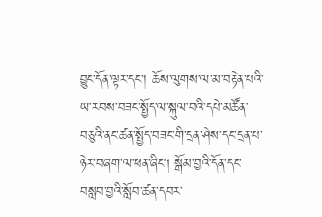བྱུང་དོན་ལྟར་དང་། ཆོས་ལུགས་ལ་མ་བརྟེན་པའི་ཡ་རབས་བཟང་སྤྱོད་ལ་སྐུལ་བའི་དཔེ་མཚོན་བཅུའི་ནང་ཚན་སྤྱོད་བཟང་གི་དྲན་ཤེས་དང་དྲན་པ་ཉེར་བཞག་ལ་ཕན་ཞིང། སྒོམ་བྱའི་དོན་དང་བསླབ་བྱའི་སློབ་ཚན་དབར་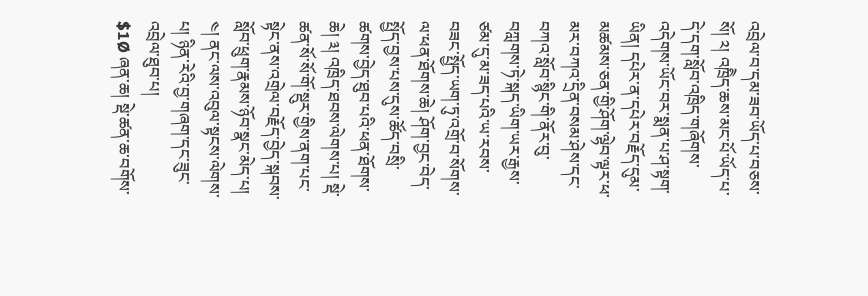འབྲེལ་བ་དམ་ཟབ་ཡོད་པ་བཅས་སོ། ༢། འཁྲིེད་ཆས་མང་པོ་ཡོད་པ་དེ་དག་སློབ་འཁྲིད་གཞོགས་འདེགས་ཡོང་བར་སྨན་པ་ཤ་སྟག་ཡིན། དཔེར་ན་དཔེར་བརྗོད་དུམ་མཚམས་ཅན་གྱི་ཤོག་ལྷེབ་ལྟར་ཕ་མར་བཀའ་དྲིན་བསམ་ཤེས་དང་བཀའ་སློབ་སྙིང་གི་ནོར་བུ་བཀླགས་ཏེ་སྐད་ཡིག་ཡར་རྒྱས་ཙམ་དུ་མ་ཟད་པའི་ཡ་རབས་བཟང་སྤྱོད་ཡག་ཏུ་འགྲོ་བ་སོགས་ལ་ཕན་ཐོགས་ཆེ། ཤོག་བྱང་བེད་སྤྱོད་བྱས་པས་དུས་ཚོད་བསྲི་ཚགས་བྱེད་ཐུབ་པའི་ཕན་ཐོགས་ཆེ། ༣། འཁྲིད་ཐབས་ལེགས་པ། སྡེ་ཚན་སོ་སོ་གོ་སྡུར་གྱིས་ནག་པང་སྟེང་ནས་འགྲེལ་བརྗོད་བྱེད་སྐབས་སློབ་ཕྲུག་རྣམས་ཉོབ་སྣང་མེད་པ། ༤། ནང་ལས་འབུལ་སྟངས་ལེགས་པ། ཉིན་རེའི་བྱ་གཞག་དང་ཟུང་འབྲེལ་ཐུབ་པ།
$1Ø ཞན་ཆ། སྡེ་ཚན་ཆ་བགོས་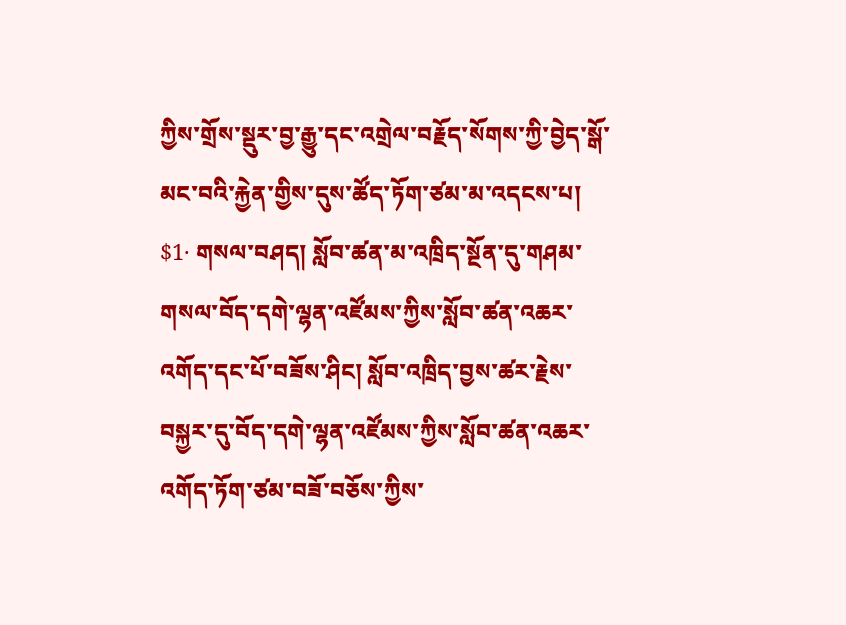ཀྱིས་གྲོས་སྡུར་བྱ་རྒྱུ་དང་འགྲེལ་བརྗོད་སོགས་ཀྱི་བྱེད་སྒོ་མང་བའི་རྐྱེན་གྱིས་དུས་ཚོད་ཏོག་ཙམ་མ་འདངས་པ།
$1· གསལ་བཤད། སློབ་ཚན་མ་འཁྲིད་སྔོན་དུ་གཤམ་གསལ་བོད་དགེ་ལྷན་འཛོམས་ཀྱིས་སློབ་ཚན་འཆར་འགོད་དང་པོ་བཟོས་ཤིང། སློབ་འཁྲིད་བྱས་ཚར་རྗེས་བསྐྱར་དུ་བོད་དགེ་ལྷན་འཛོམས་ཀྱིས་སློབ་ཚན་འཆར་འགོད་ཏོག་ཙམ་བཟོ་བཅོས་ཀྱིས་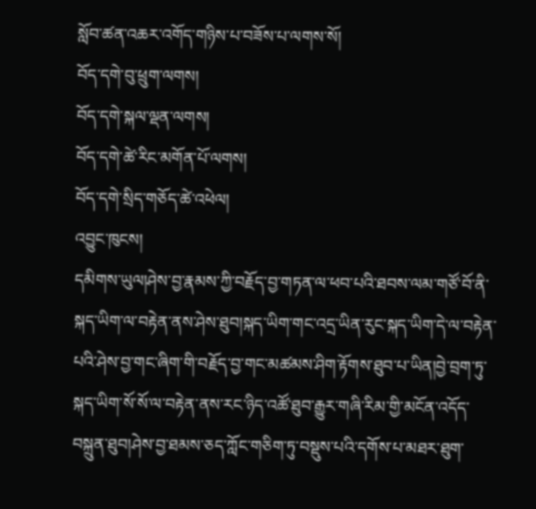སློབ་ཚན་འཆར་འགོད་གཉིས་པ་བཟོས་པ་ལགས་སོ།
བོད་དགེ་བུ་ཕྲུག་ལགས།
བོད་དགེ་སྐལ་ལྡན་ལགས།
བོད་དགེ་ཚེ་རིང་མགོན་པོ་ལགས།
བོད་དགེ་སྲིད་གཅོད་ཚེ་འཕེལ།
འབྱུང་ཁུངས།
དམིགས་ཡུལ།ཤེས་བྱ་རྣམས་ཀྱི་བརྗོད་བྱ་གཏན་ལ་ཕབ་པའི་ཐབས་ལམ་གཙོ་བོ་ནི་སྐད་ཡིག་ལ་བརྟེན་ནས་ཤེས་ཐུབ།སྐད་ཡིག་གང་འདྲ་ཡིན་རུང་སྐད་ཡིག་དེ་ལ་བརྟེན་པའི་ཤེས་བྱ་གང་ཞིག་གི་བརྗོད་བྱ་གང་མཚམས་ཤིག་རྟོགས་ཐུབ་པ་ཡིན།བྱེ་བྲག་ཏུ་སྐད་ཡིག་སོ་སོ་ལ་བརྟེན་ནས་རང་ཉིད་འཚོ་ཐུབ་རྒྱུར་གཞི་རིམ་གྱི་མངོན་འདོད་བསྐྲུན་ཐུབ།ཤེས་བྱ་ཐམས་ཅད་ཀློང་གཅིག་ཏུ་བསྡུས་པའི་དགོས་པ་མཐར་ཐུག་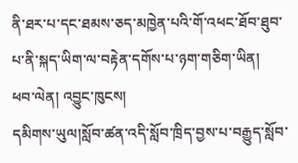ནི་ཐར་པ་དང་ཐམས་ཅད་མཁྱེན་པའི་གོ་འཕང་ཐོབ་ཐུབ་པ་ནི་སྐད་ཡིག་ལ་བརྟེན་དགོས་པ་ཉག་གཅིག་ཡིན།
ཕབ་ལེན། འབྱུང་ཁུངས།
དམིགས་ཡུལ།སློབ་ཚན་འདི་སློབ་ཁྲིད་བྱས་པ་བརྒྱུད་སློབ་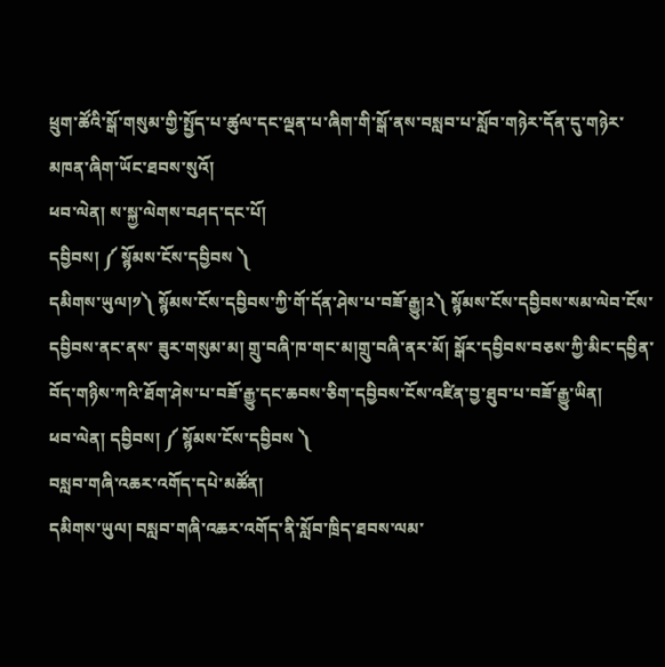ཕྲུག་ཚོའི་སྒོ་གསུམ་གྱི་སྤྱོད་པ་ཚུལ་དང་ལྡན་པ་ཞིག་གི་སྒོ་ནས་བསླབ་པ་སློབ་གཉེར་དོན་དུ་གཉེར་མཁན་ཞིག་ཡོང་ཐབས་སུའོ།
ཕབ་ལེན། ས་སྐྱ་ལེགས་བཤད་དང་པོ།
དབྱིབས། ༼ སྙོམས་ངོས་དབྱིབས ༽
དམིགས་ཡུལ།༡༽ སྙོམས་ངོས་དབྱིབས་ཀྱི་གོ་དོན་ཤེས་པ་བཟོ་རྒྱུ།༢༽ སྙོམས་ངོས་དབྱིབས་སམ་ལེབ་ངོས་དབྱིབས་ནང་ནས་ ཟུར་གསུམ་མ། གྲུ་བཞི་ཁ་གང་མ།གྲུ་བཞི་ནར་མོ། སྒོར་དབྱིབས་བཅས་ཀྱི་མིང་དབྱིན་བོད་གཉིས་ཀའི་ཐོག་ཤེས་པ་བཟོ་རྒྱུ་དང་ཆབས་ཅིག་དབྱིབས་ངོས་འཛིན་བྱ་ཐུབ་པ་བཟོ་རྒྱུ་ཡིན།
ཕབ་ལེན། དབྱིབས། ༼ སྙོམས་ངོས་དབྱིབས ༽
བསླབ་གཞི་འཆར་འགོད་དཔེ་མཚོན།
དམིགས་ཡུལ། བསླབ་གཞི་འཆར་འགོད་ནི་སློབ་ཁྲིད་ཐབས་ལམ་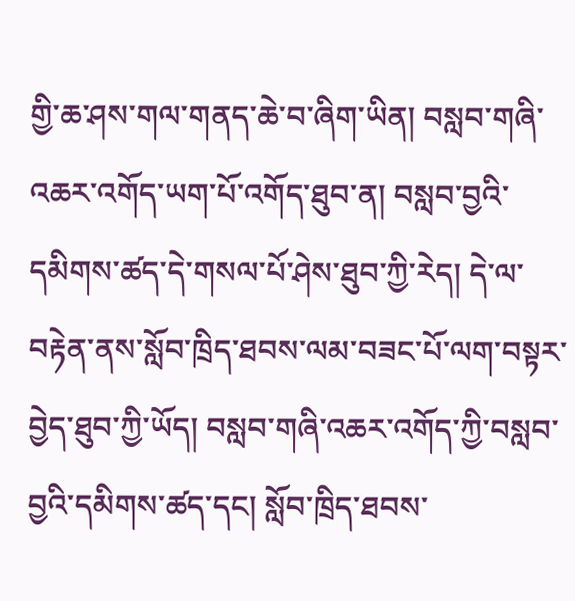གྱི་ཆ་ཤས་གལ་གནད་ཆེ་བ་ཞིག་ཡིན། བསླབ་གཞི་འཆར་འགོད་ཡག་པོ་འགོད་ཐུབ་ན། བསླབ་བྱའི་དམིགས་ཚད་དེ་གསལ་པོ་ཤེས་ཐུབ་ཀྱི་རེད། དེ་ལ་བརྟེན་ནས་སློབ་ཁྲིད་ཐབས་ལམ་བཟང་པོ་ལག་བསྟར་བྱེད་ཐུབ་ཀྱི་ཡོད། བསླབ་གཞི་འཆར་འགོད་ཀྱི་བསླབ་བྱའི་དམིགས་ཚད་དང། སློབ་ཁྲིད་ཐབས་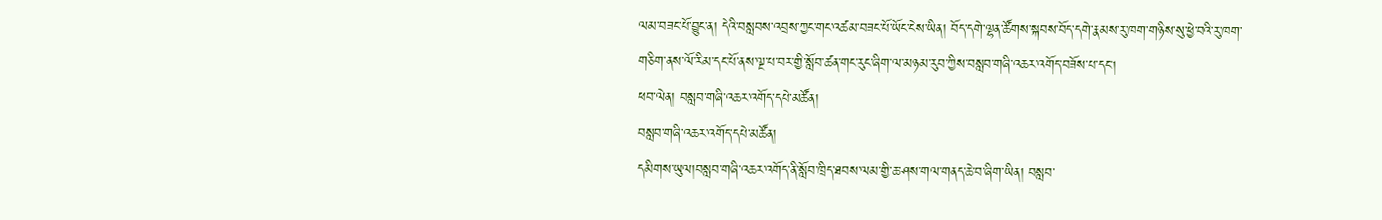ལམ་བཟང་པོ་བྱུང་ན། དེའི་བསླབས་འབྲས་ཀྱང་གང་འཚམ་བཟང་པོ་ཡོང་ངེས་ཡིན། བོད་དགེ་ལྷན་ཚོགས་སྐབས་བོད་དགེ་རྣམས་རུ་ཁག་གཉིས་སུ་ཕྱེ་བའི་རུ་ཁག་གཅིག་ནས་ལོ་རིམ་དང་པོ་ནས་ལྔ་པ་བར་གྱི་སློབ་ཚན་གང་རུང་ཞིག་ལ་མཉམ་རུབ་ཀྱིས་བསླབ་གཞི་འཆར་འགོད་བཟོས་པ་དང།
ཕབ་ལེན། བསླབ་གཞི་འཆར་འགོད་དཔེ་མཚོན།
བསླབ་གཞི་འཆར་འགོད་དཔེ་མཚོན།
དམིགས་ཡུལ།བསླབ་གཞི་འཆར་འགོད་ནི་སློབ་ཁྲིད་ཐབས་ལམ་གྱི་ཆ་ཤས་གལ་གནད་ཆེ་བ་ཞིག་ཡིན། བསླབ་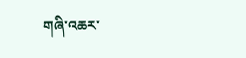གཞི་འཆར་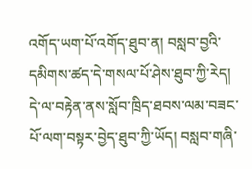འགོད་ཡག་པོ་འགོད་ཐུབ་ན། བསླབ་བྱའི་ དམིགས་ཚད་དེ་གསལ་པོ་ཤེས་ཐུབ་ཀྱི་རེད། དེ་ལ་བརྟེན་ནས་སློབ་ཁྲིད་ཐབས་ལམ་བཟང་པོ་ལག་བསྟར་བྱེད་ཐུབ་ཀྱི་ཡོད། བསླབ་གཞི་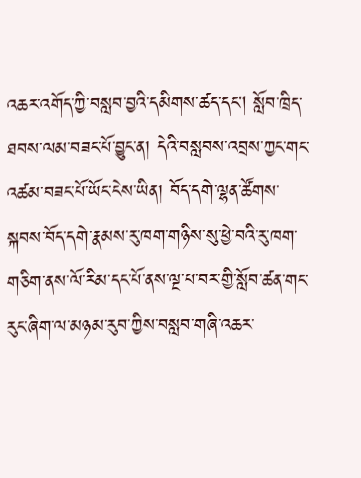འཆར་འགོད་ཀྱི་བསླབ་བྱའི་དམིགས་ཚད་དང། སློབ་ཁྲིད་ཐབས་ལམ་བཟང་པོ་བྱུང་ན། དེའི་བསླབས་འབྲས་ཀྱང་གང་འཚམ་བཟང་པོ་ཡོང་ངེས་ཡིན། བོད་དགེ་ལྷན་ཚོགས་སྐབས་བོད་དགེ་རྣམས་རུ་ཁག་གཉིས་སུ་ཕྱེ་བའི་རུ་ཁག་གཅིག་ནས་ལོ་རིམ་དང་པོ་ནས་ལྔ་པ་བར་གྱི་སློབ་ཚན་གང་རུང་ཞིག་ལ་མཉམ་རུབ་ཀྱིས་བསླབ་གཞི་འཆར་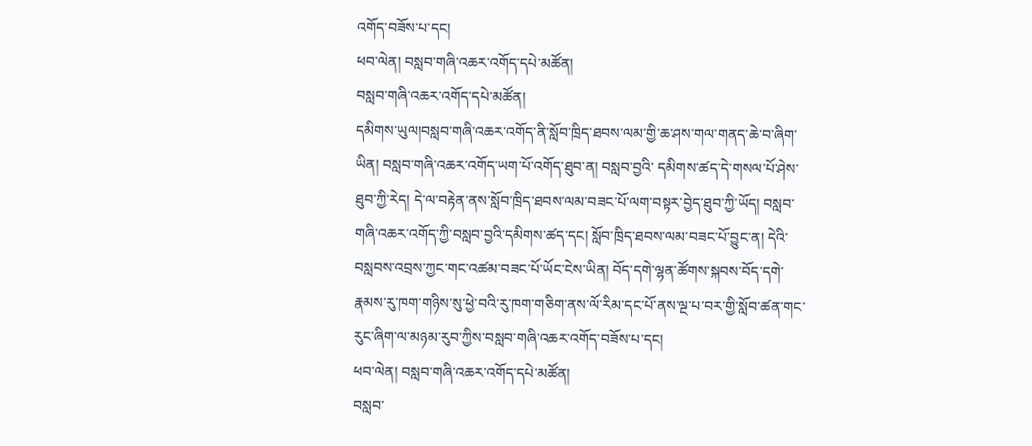འགོད་བཟོས་པ་དང།
ཕབ་ལེན། བསླབ་གཞི་འཆར་འགོད་དཔེ་མཚོན།
བསླབ་གཞི་འཆར་འགོད་དཔེ་མཚོན།
དམིགས་ཡུལ།བསླབ་གཞི་འཆར་འགོད་ནི་སློབ་ཁྲིད་ཐབས་ལམ་གྱི་ཆ་ཤས་གལ་གནད་ཆེ་བ་ཞིག་ཡིན། བསླབ་གཞི་འཆར་འགོད་ཡག་པོ་འགོད་ཐུབ་ན། བསླབ་བྱའི་ དམིགས་ཚད་དེ་གསལ་པོ་ཤེས་ཐུབ་ཀྱི་རེད། དེ་ལ་བརྟེན་ནས་སློབ་ཁྲིད་ཐབས་ལམ་བཟང་པོ་ལག་བསྟར་བྱེད་ཐུབ་ཀྱི་ཡོད། བསླབ་གཞི་འཆར་འགོད་ཀྱི་བསླབ་བྱའི་དམིགས་ཚད་དང། སློབ་ཁྲིད་ཐབས་ལམ་བཟང་པོ་བྱུང་ན། དེའི་བསླབས་འབྲས་ཀྱང་གང་འཚམ་བཟང་པོ་ཡོང་ངེས་ཡིན། བོད་དགེ་ལྷན་ཚོགས་སྐབས་བོད་དགེ་རྣམས་རུ་ཁག་གཉིས་སུ་ཕྱེ་བའི་རུ་ཁག་གཅིག་ནས་ལོ་རིམ་དང་པོ་ནས་ལྔ་པ་བར་གྱི་སློབ་ཚན་གང་རུང་ཞིག་ལ་མཉམ་རུབ་ཀྱིས་བསླབ་གཞི་འཆར་འགོད་བཟོས་པ་དང།
ཕབ་ལེན། བསླབ་གཞི་འཆར་འགོད་དཔེ་མཚོན།
བསླབ་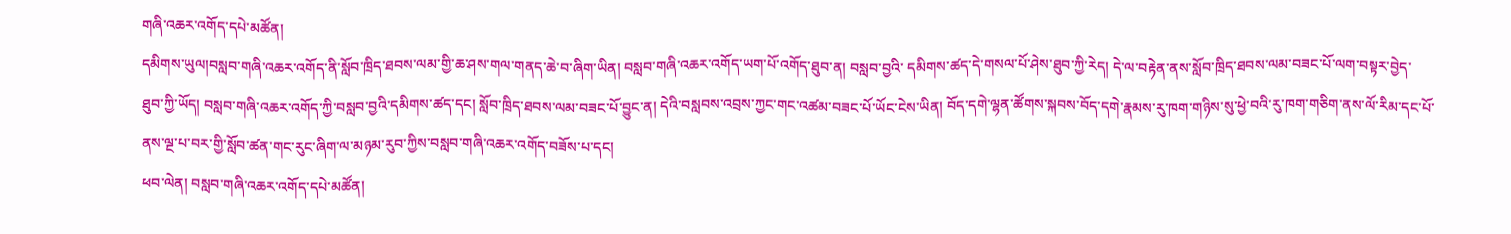གཞི་འཆར་འགོད་དཔེ་མཚོན།
དམིགས་ཡུལ།བསླབ་གཞི་འཆར་འགོད་ནི་སློབ་ཁྲིད་ཐབས་ལམ་གྱི་ཆ་ཤས་གལ་གནད་ཆེ་བ་ཞིག་ཡིན། བསླབ་གཞི་འཆར་འགོད་ཡག་པོ་འགོད་ཐུབ་ན། བསླབ་བྱའི་ དམིགས་ཚད་དེ་གསལ་པོ་ཤེས་ཐུབ་ཀྱི་རེད། དེ་ལ་བརྟེན་ནས་སློབ་ཁྲིད་ཐབས་ལམ་བཟང་པོ་ལག་བསྟར་བྱེད་ཐུབ་ཀྱི་ཡོད། བསླབ་གཞི་འཆར་འགོད་ཀྱི་བསླབ་བྱའི་དམིགས་ཚད་དང། སློབ་ཁྲིད་ཐབས་ལམ་བཟང་པོ་བྱུང་ན། དེའི་བསླབས་འབྲས་ཀྱང་གང་འཚམ་བཟང་པོ་ཡོང་ངེས་ཡིན། བོད་དགེ་ལྷན་ཚོགས་སྐབས་བོད་དགེ་རྣམས་རུ་ཁག་གཉིས་སུ་ཕྱེ་བའི་རུ་ཁག་གཅིག་ནས་ལོ་རིམ་དང་པོ་ནས་ལྔ་པ་བར་གྱི་སློབ་ཚན་གང་རུང་ཞིག་ལ་མཉམ་རུབ་ཀྱིས་བསླབ་གཞི་འཆར་འགོད་བཟོས་པ་དང།
ཕབ་ལེན། བསླབ་གཞི་འཆར་འགོད་དཔེ་མཚོན།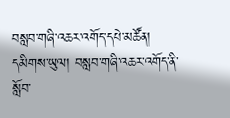བསླབ་གཞི་འཆར་འགོད་དཔེ་མཚོན།
དམིགས་ཡུལ། བསླབ་གཞི་འཆར་འགོད་ནི་སློབ་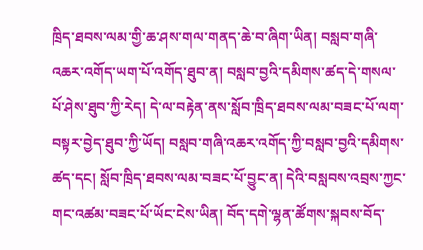ཁྲིད་ཐབས་ལམ་གྱི་ཆ་ཤས་གལ་གནད་ཆེ་བ་ཞིག་ཡིན། བསླབ་གཞི་འཆར་འགོད་ཡག་པོ་འགོད་ཐུབ་ན། བསླབ་བྱའི་དམིགས་ཚད་དེ་གསལ་པོ་ཤེས་ཐུབ་ཀྱི་རེད། དེ་ལ་བརྟེན་ནས་སློབ་ཁྲིད་ཐབས་ལམ་བཟང་པོ་ལག་བསྟར་བྱེད་ཐུབ་ཀྱི་ཡོད། བསླབ་གཞི་འཆར་འགོད་ཀྱི་བསླབ་བྱའི་དམིགས་ཚད་དང། སློབ་ཁྲིད་ཐབས་ལམ་བཟང་པོ་བྱུང་ན། དེའི་བསླབས་འབྲས་ཀྱང་གང་འཚམ་བཟང་པོ་ཡོང་ངེས་ཡིན། བོད་དགེ་ལྷན་ཚོགས་སྐབས་བོད་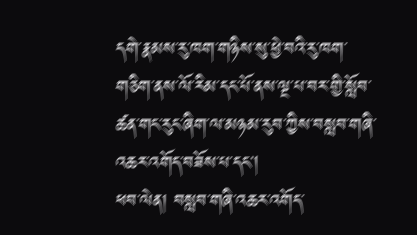དགེ་རྣམས་རུ་ཁག་གཉིས་སུ་ཕྱེ་བའི་རུ་ཁག་གཅིག་ནས་ལོ་རིམ་དང་པོ་ནས་ལྔ་པ་བར་གྱི་སློབ་ཚན་གང་རུང་ཞིག་ལ་མཉམ་རུབ་ཀྱིས་བསླབ་གཞི་འཆར་འགོད་བཟོས་པ་དང།
ཕབ་ལེན། བསླབ་གཞི་འཆར་འགོད་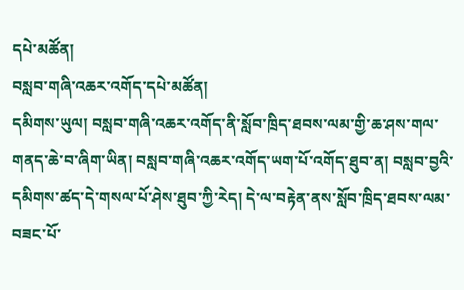དཔེ་མཚོན།
བསླབ་གཞི་འཆར་འགོད་དཔེ་མཚོན།
དམིགས་ཡུལ། བསླབ་གཞི་འཆར་འགོད་ནི་སློབ་ཁྲིད་ཐབས་ལམ་གྱི་ཆ་ཤས་གལ་གནད་ཆེ་བ་ཞིག་ཡིན། བསླབ་གཞི་འཆར་འགོད་ཡག་པོ་འགོད་ཐུབ་ན། བསླབ་བྱའི་དམིགས་ཚད་དེ་གསལ་པོ་ཤེས་ཐུབ་ཀྱི་རེད། དེ་ལ་བརྟེན་ནས་སློབ་ཁྲིད་ཐབས་ལམ་བཟང་པོ་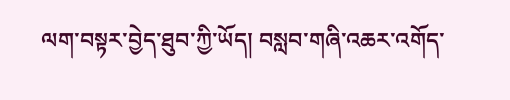ལག་བསྟར་བྱེད་ཐུབ་ཀྱི་ཡོད། བསླབ་གཞི་འཆར་འགོད་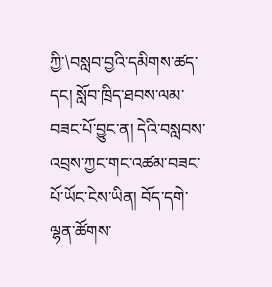ཀྱི་\བསླབ་བྱའི་དམིགས་ཚད་དང། སློབ་ཁྲིད་ཐབས་ལམ་བཟང་པོ་བྱུང་ན། དེའི་བསླབས་འབྲས་ཀྱང་གང་འཚམ་བཟང་པོ་ཡོང་ངེས་ཡིན། བོད་དགེ་ལྷན་ཚོགས་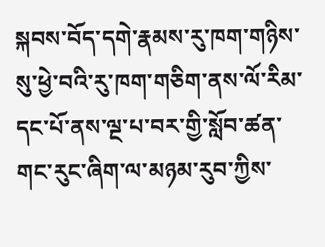སྐབས་བོད་དགེ་རྣམས་རུ་ཁག་གཉིས་སུ་ཕྱེ་བའི་རུ་ཁག་གཅིག་ནས་ལོ་རིམ་དང་པོ་ནས་ལྔ་པ་བར་གྱི་སློབ་ཚན་གང་རུང་ཞིག་ལ་མཉམ་རུབ་ཀྱིས་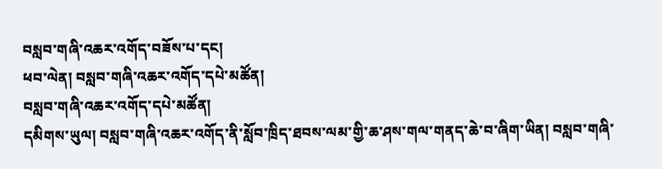བསླབ་གཞི་འཆར་འགོད་བཟོས་པ་དང།
ཕབ་ལེན། བསླབ་གཞི་འཆར་འགོད་དཔེ་མཚོན།
བསླབ་གཞི་འཆར་འགོད་དཔེ་མཚོན།
དམིགས་ཡུལ། བསླབ་གཞི་འཆར་འགོད་ནི་སློབ་ཁྲིད་ཐབས་ལམ་གྱི་ཆ་ཤས་གལ་གནད་ཆེ་བ་ཞིག་ཡིན། བསླབ་གཞི་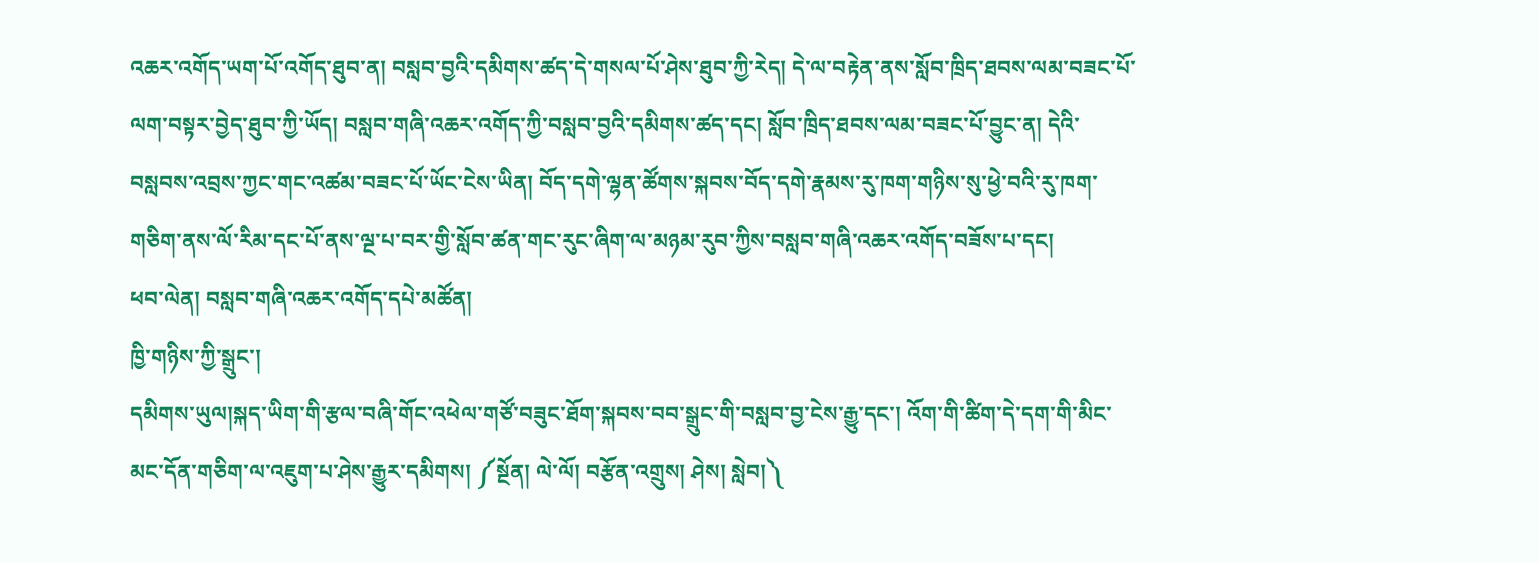འཆར་འགོད་ཡག་པོ་འགོད་ཐུབ་ན། བསླབ་བྱའི་དམིགས་ཚད་དེ་གསལ་པོ་ཤེས་ཐུབ་ཀྱི་རེད། དེ་ལ་བརྟེན་ནས་སློབ་ཁྲིད་ཐབས་ལམ་བཟང་པོ་ལག་བསྟར་བྱེད་ཐུབ་ཀྱི་ཡོད། བསླབ་གཞི་འཆར་འགོད་ཀྱི་བསླབ་བྱའི་དམིགས་ཚད་དང། སློབ་ཁྲིད་ཐབས་ལམ་བཟང་པོ་བྱུང་ན། དེའི་བསླབས་འབྲས་ཀྱང་གང་འཚམ་བཟང་པོ་ཡོང་ངེས་ཡིན། བོད་དགེ་ལྷན་ཚོགས་སྐབས་བོད་དགེ་རྣམས་རུ་ཁག་གཉིས་སུ་ཕྱེ་བའི་རུ་ཁག་གཅིག་ནས་ལོ་རིམ་དང་པོ་ནས་ལྔ་པ་བར་གྱི་སློབ་ཚན་གང་རུང་ཞིག་ལ་མཉམ་རུབ་ཀྱིས་བསླབ་གཞི་འཆར་འགོད་བཟོས་པ་དང།
ཕབ་ལེན། བསླབ་གཞི་འཆར་འགོད་དཔེ་མཚོན།
ཁྱི་གཉིས་ཀྱི་སྒྲུང་།
དམིགས་ཡུལ།སྐད་ཡིག་གི་རྩལ་བཞི་གོང་འཕེལ་གཙོ་བཟུང་ཐོག་སྐབས་བབ་སྒྲུང་གི་བསླབ་བྱ་ངེས་རྒྱུ་དང་། འོག་གི་ཚིག་དེ་དག་གི་མིང་མང་དོན་གཅིག་ལ་འཇུག་པ་ཤེས་རྒྱུར་དམིགས། ༼སྔོན། ལེ་ལོ། བརྩོན་འགྲུས། ཤེས། སླེབ།༽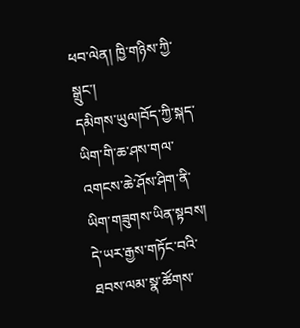ཕབ་ལེན། ཁྱི་གཉིས་ཀྱི་སྒྲུང་།
དམིགས་ཡུལ།བོད་ཀྱི་སྐད་ཡིག་གི་ཆ་ཤས་གལ་འགངས་ཆེ་ཤོས་ཤིག་ནི་ཡིག་གཟུགས་ཡིན་སྟབས། དེ་ཡར་རྒྱས་གཏོང་བའི་ཐབས་ལམ་སྣ་ཚོགས་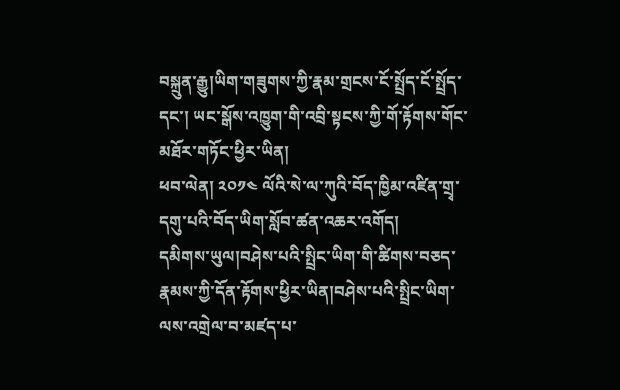བསྐྲུན་རྒྱུ།ཡིག་གཟུགས་ཀྱི་རྣམ་གྲངས་ངོ་སྤྲོད་ངོ་སྤྲོད་དང་། ཡང་སྒོས་འཁྱུག་གི་འབྲི་སྟངས་ཀྱི་གོ་རྟོགས་གོང་མཐོར་གཏོང་ཕྱིར་ཡིན།
ཕབ་ལེན། ༢༠༡༤ ལོའི་སེ་ལ་ཀུའི་བོད་ཁྱིམ་འཛིན་གྲྭ་དགུ་པའི་བོད་ཡིག་སློབ་ཚན་འཆར་འགོད།
དམིགས་ཡུལ།བཤེས་པའི་སྤྲིང་ཡིག་གི་ཚིགས་བཅད་རྣམས་ཀྱི་དོན་རྟོགས་ཕྱིར་ཡིན།བཤེས་པའི་སྤྲིང་ཡིག་ལས་འགྲེལ་བ་མཛད་པ་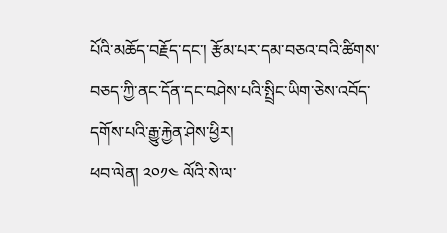པོའི་མཆོད་བརྗོད་དང་། རྩོམ་པར་དམ་བཅའ་བའི་ཚིགས་བཅད་ཀྱི་ནང་དོན་དང་བཤེས་པའི་སྤྲིང་ཡིག་ཅེས་འབོད་དགོས་པའི་རྒྱུ་རྐྱེན་ཤེས་ཕྱིར།
ཕབ་ལེན། ༢༠༡༤ ལོའི་སེ་ལ་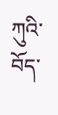ཀུའི་བོད་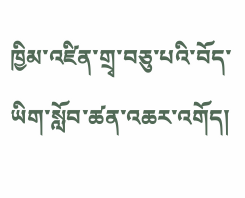ཁྱིམ་འཛིན་གྲྭ་བཅུ་པའི་བོད་ཡིག་སློབ་ཚན་འཆར་འགོད།